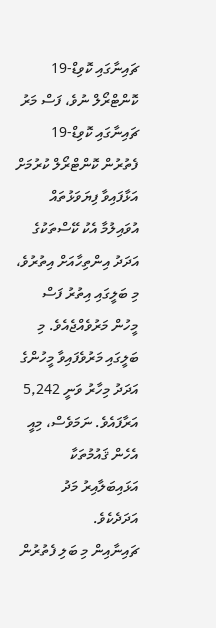ޗައިނާގައި ކޮވިޑް-19 ކޮންޓްރޯލް ނުވެ، ފަސް މަރު
ޗައިނާގައި ކޮވިޑް-19 ފެތުރުން ކޮންޓްރޯލް ކުރުމަށް އަޅާފައިވާ ފިޔަވަޅުތައް އުވައިލުމާ އެކު ކޭސްތަކުގެ އަދަދު އިންތިހާއަށް އިތުރުވެ، މި ބަލީގައި އިތުރު ފަސް މީހުން މަރުވެއްޖެއެވެ. މި ބަލީގައި މަރުވެފައިވާ މީހުންގެ އަދަދު މިހާރު ވަނީ 5,242 އަރާފައެވެ. ނަމަވެސް، މިއީ އެހެން ޤައުމުތަކާ އަޅައިބަލާއިރު މަދު އަދަދެކެވެ.
ޗައިނާއިން މި ބަލި ފެތުރުން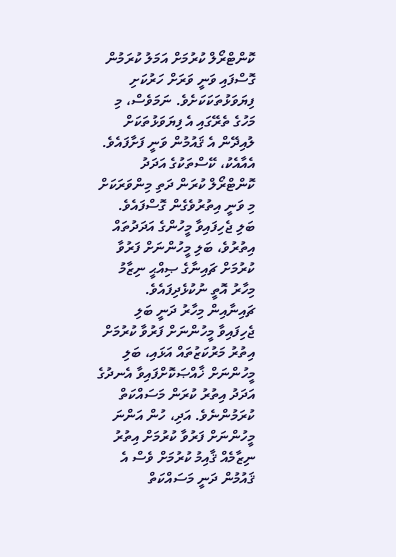ކޮންޓްރޯލް ކުރުމަށް އަމަލު ކުރަމުން ގޮސްފައި ވަނީ ވަރަށް ހަރުކަށި ފިޔަވަޅުތަކަކަށެވެ. ނަމަވެސް، މި މަހުގެ ތެރޭގައި އެ ފިޔަވަޅުތަކަށް ލުއިދޭން އެ ޤައުމުން ވަނީ ފަށާފައެވެ. އެއާއެކު، ކޭސްތަކުގެ އަދަދު ކޮންޓްރޯލް ކުރަން ދަތި މިންވަރަކަށް މި ވަނީ އިތުރުވެގެން ގޮސްފައެވެ.
ބަލި ޖެހިފައިވާ މީހުންގެ އަދަދުތައް އިތުރުވެ، ބަލި މީހުންނަށް ފަރުވާ ކުރުމަށް ޗައިނާގެ ޞިއްޙީ ނިޒާމު މިހާރު އޮތީ ނުކުޅެދިފައެވެ. ޗައިނާއިން މިހާރު ދަނީ ބަލި ޖެހިފައިވާ މީހުންނަށް ފަރުވާ ކުރުމަށް އިތުރު މަރުކަޒުތައް އަޅައި، ބަލި މީހުންނަށް ޚާއްޞަކޮށްފައިވާ އެނދުގެ އަދަދު އިތުރު ކުރަން މަސައްކަތް ކުރަމުންނެވެ. އަދި، ހުން އަންނަ މީހުންނަށް ފަރުވާ ކުރުމަށް އިތުރު ނިޒާމެއް ޤާއިމު ކުރުމަށް ވެސް އެ ޤައުމުން ދަނީ މަސައްކަތް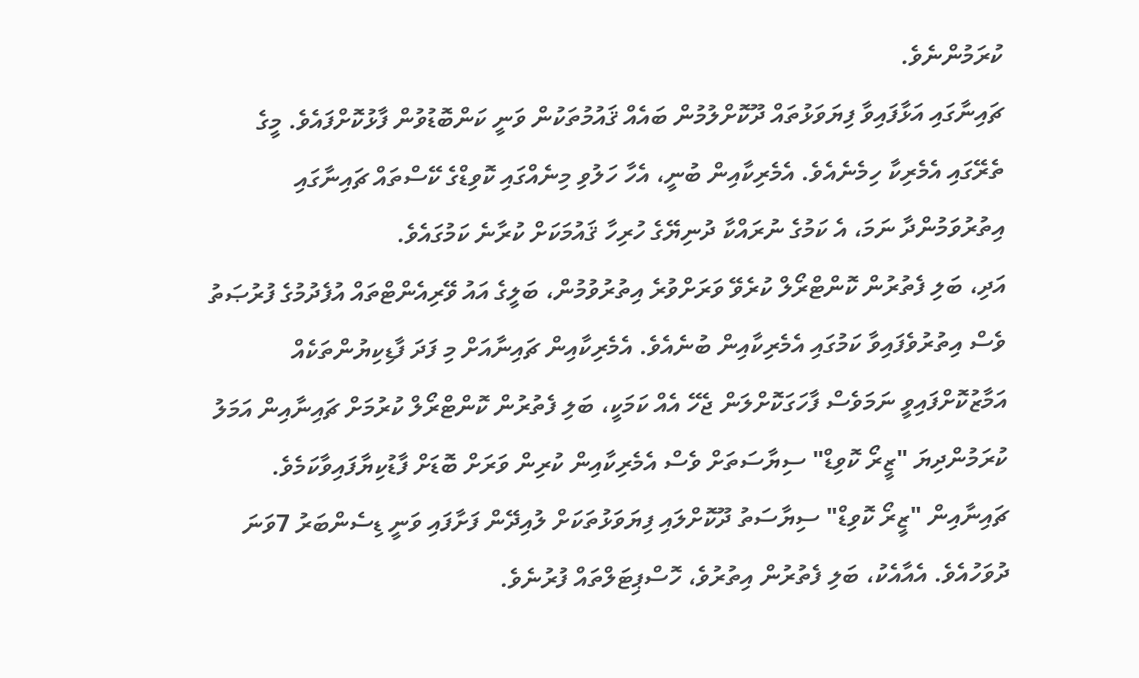ކުރަމުންނެވެ.
ޗައިނާގައި އަޅާފައިވާ ފިޔަވަޅުތައް ދޫކޮށްލުމުން ބައެއް ޤައުމުތަކުން ވަނީ ކަންބޮޑުވުން ފާޅުކޮށްފައެވެ. މީގެ ތެރޭގައި އެމެރިކާ ހިމެނެއެވެ. އެމެރިކާއިން ބުނީ، އެހާ ހަލުވި މިނެއްގައި ކޮވިޑްގެ ކޭސްތައް ޗައިނާގައި އިތުރުވަމުންދާ ނަމަ، އެ ކަމުގެ ނުރައްކާ ދުނިޔޭގެ ހުރިހާ ޤައުމަކަށް ކުރާނެ ކަމުގައެވެ.
އަދި، ބަލި ފެތުރުން ކޮންޓްރޯލް ކުރެވޭ ވަރަށްވުރެ އިތުރުވުމުން، ބަލީގެ އައު ވޭރިއެންޓްތައް އުފެދުމުގެ ފުރުޞަތު ވެސް އިތުރުވެފައިވާ ކަމުގައި އެމެރިކާއިން ބުނެއެވެ. އެމެރިކާއިން ޗައިނާއަށް މި ފަދަ ފާޑިކިޔުންތަކެއް އަމާޒުކޮށްފައިވީ ނަމަވެސް ފާހަގަކޮށްލަން ޖެހޭ އެއް ކަމަކީ، ބަލި ފެތުރުން ކޮންޓްރޯލް ކުރުމަށް ޗައިނާއިން އަމަލު ކުރަމުންދިޔަ "ޒީރޯ ކޮވިޑް" ސިޔާސަތަށް ވެސް އެމެރިކާއިން ކުރިން ވަރަށް ބޮޑަށް ފާޑުކިޔާފައިވާކަމެވެ.
ޗައިނާއިން "ޒީރޯ ކޮވިޑް" ސިޔާސަތު ދޫކޮށްލައި ފިޔަވަޅުތަކަށް ލުއިދޭން ފަށާފައި ވަނީ ޑިސެންބަރު 7ވަނަ ދުވަހުއެވެ. އެއާއެކު، ބަލި ފެތުރުން އިތުރުވެ، ހޮސްޕިޓަލްތައް ފުރުނެވެ.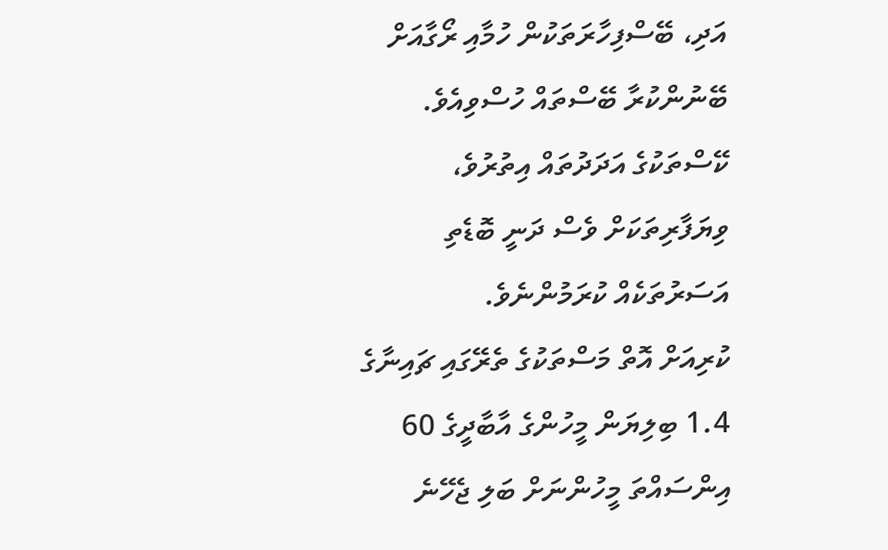އަދި، ބޭސްފިހާރަތަކުން ހުމާއި ރޯގާއަށް ބޭނުންކުރާ ބޭސްތައް ހުސްވިއެވެ. ކޭސްތަކުގެ އަދަދުތައް އިތުރުވެ، ވިޔަފާރިތަކަށް ވެސް ދަނީ ބޮޑެތި އަސަރުތަކެއް ކުރަމުންނެވެ.
ކުރިއަށް އޮތް މަސްތަކުގެ ތެރޭގައި ޗައިނާގެ 1.4 ބިލިޔަން މީހުންގެ އާބާދީގެ 60 އިންސައްތަ މީހުންނަށް ބަލި ޖެހޭނެ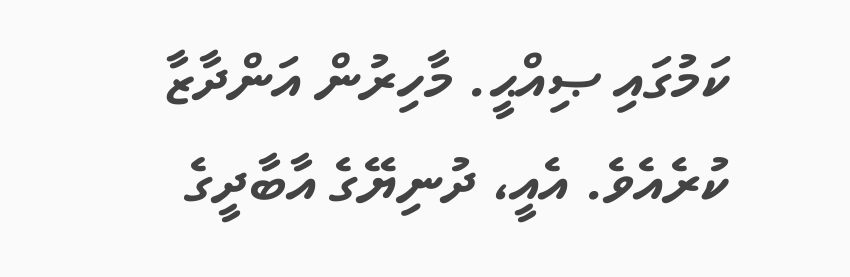ކަމުގައި ޞިއްޙީ. މާހިރުން އަންދާޒާ ކުރެއެވެ. އެއީ، ދުނިޔޭގެ އާބާދީގެ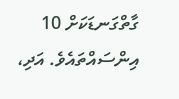ގާތްގަނޑަކަށް 10 އިންސައްތައެވެ. އަދި،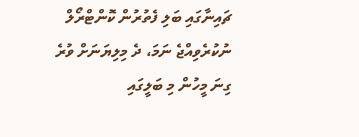ޗައިނާގައި ބަލި ފެތުރުން ކޮންޓްރޯލް ނުކުރެވިއްޖެ ނަމަ، ދެ މިލިޔަނަށް ވުރެ ގިނަ މީހުން މި ބަލީގައި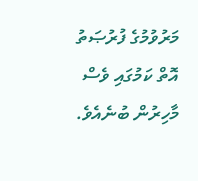މަރުވުމުގެ ފުރުޞަތު އޮތް ކަމުގައި ވެސް މާހިރުން ބުނެއެވެ.